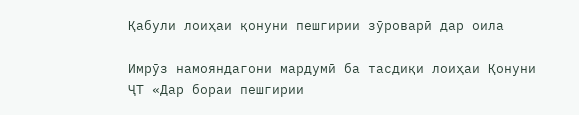Қабули лоиҳаи қонуни пешгирии зӯроварӣ дар оила

Имрӯз намояндагони мардумӣ ба тасдиқи лоиҳаи Қонуни ҶТ «Дар бораи пешгирии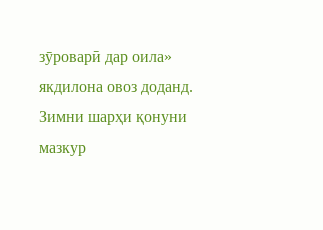зӯроварӣ дар оила» якдилона овоз доданд. Зимни шарҳи қонуни мазкур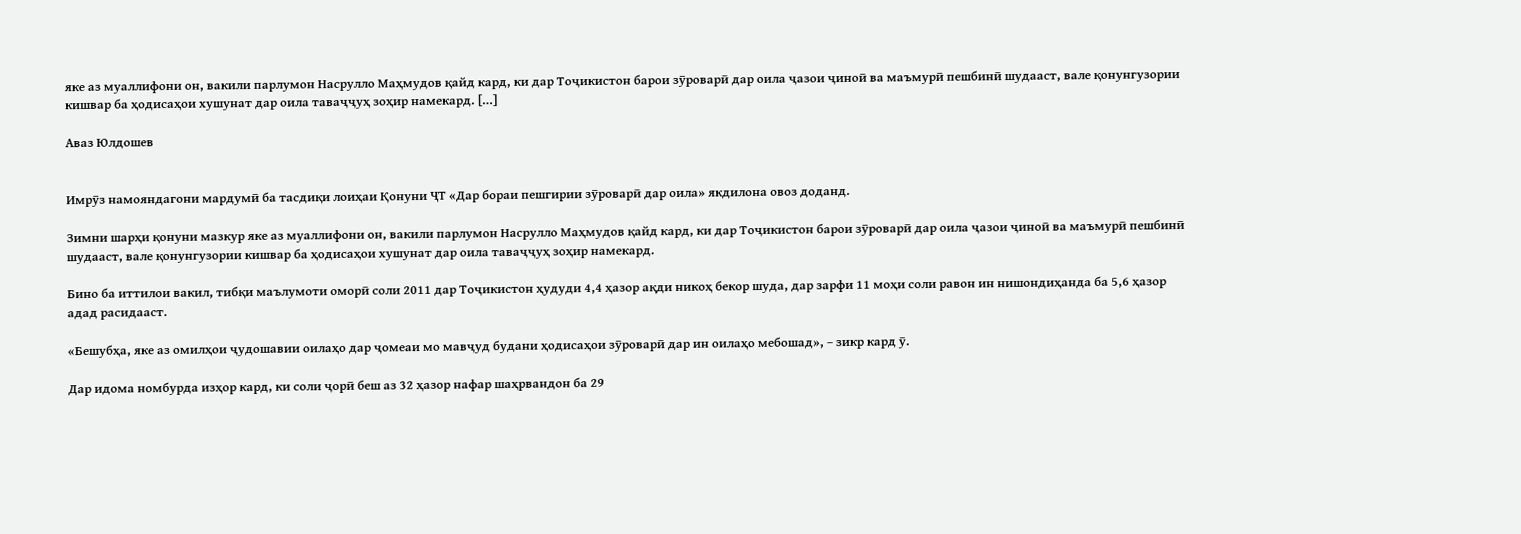яке аз муаллифони он, вакили парлумон Насрулло Маҳмудов қайд кард, ки дар Тоҷикистон барои зӯроварӣ дар оила ҷазои ҷиноӣ ва маъмурӣ пешбинӣ шудааст, вале қонунгузории кишвар ба ҳодисаҳои хушунат дар оила таваҷҷуҳ зоҳир намекард. […]

Аваз Юлдошев


Имрӯз намояндагони мардумӣ ба тасдиқи лоиҳаи Қонуни ҶТ «Дар бораи пешгирии зӯроварӣ дар оила» якдилона овоз доданд.

Зимни шарҳи қонуни мазкур яке аз муаллифони он, вакили парлумон Насрулло Маҳмудов қайд кард, ки дар Тоҷикистон барои зӯроварӣ дар оила ҷазои ҷиноӣ ва маъмурӣ пешбинӣ шудааст, вале қонунгузории кишвар ба ҳодисаҳои хушунат дар оила таваҷҷуҳ зоҳир намекард.

Бино ба иттилои вакил, тибқи маълумоти оморӣ соли 2011 дар Тоҷикистон ҳудуди 4,4 ҳазор ақди никоҳ бекор шуда, дар зарфи 11 моҳи соли равон ин нишондиҳанда ба 5,6 ҳазор адад расидааст.

«Бешубҳа, яке аз омилҳои ҷудошавии оилаҳо дар ҷомеаи мо мавҷуд будани ҳодисаҳои зӯроварӣ дар ин оилаҳо мебошад», – зикр кард ӯ.

Дар идома номбурда изҳор кард, ки соли ҷорӣ беш аз 32 ҳазор нафар шаҳрвандон ба 29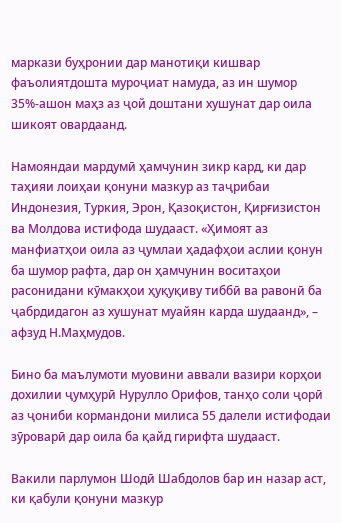маркази буҳронии дар манотиқи кишвар фаъолиятдошта муроҷиат намуда, аз ин шумор 35%-ашон маҳз аз ҷой доштани хушунат дар оила шикоят овардаанд.

Намояндаи мардумӣ ҳамчунин зикр кард, ки дар таҳияи лоиҳаи қонуни мазкур аз таҷрибаи Индонезия, Туркия, Эрон, Қазоқистон, Қирғизистон ва Молдова истифода шудааст. «Ҳимоят аз манфиатҳои оила аз ҷумлаи ҳадафҳои аслии қонун ба шумор рафта, дар он ҳамчунин воситаҳои расонидани кӯмакҳои ҳуқуқиву тиббӣ ва равонӣ ба ҷабрдидагон аз хушунат муайян карда шудаанд», – афзуд Н.Маҳмудов.

Бино ба маълумоти муовини аввали вазири корҳои дохилии ҷумҳурӣ Нурулло Орифов, танҳо соли ҷорӣ аз ҷониби кормандони милиса 55 далели истифодаи зӯроварӣ дар оила ба қайд гирифта шудааст.

Вакили парлумон Шодӣ Шабдолов бар ин назар аст, ки қабули қонуни мазкур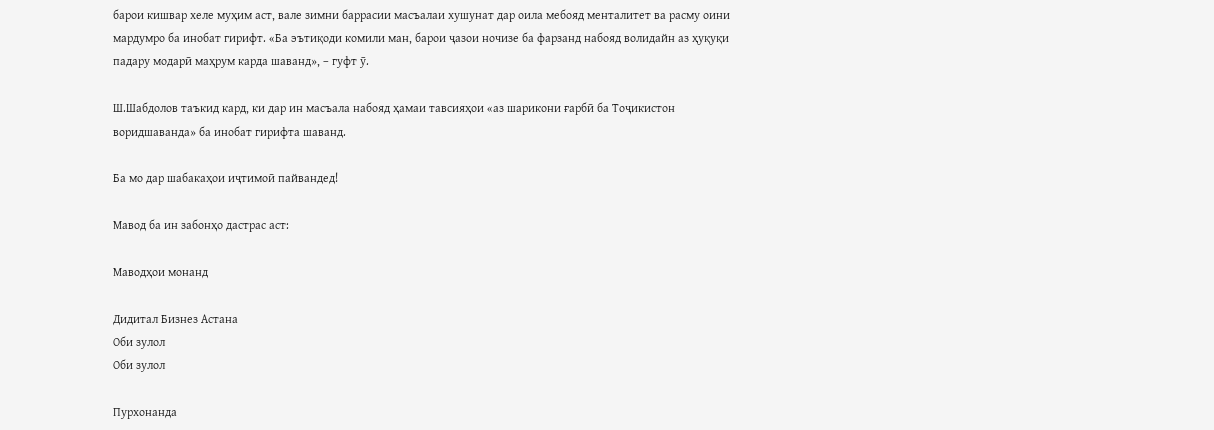барои кишвар хеле муҳим аст, вале зимни баррасии масъалаи хушунат дар оила мебояд менталитет ва расму оини мардумро ба инобат гирифт. «Ба эътиқоди комили ман, барои ҷазои ночизе ба фарзанд набояд волидайн аз ҳуқуқи падару модарӣ маҳрум карда шаванд», – гуфт ӯ.

Ш.Шабдолов таъкид кард, ки дар ин масъала набояд ҳамаи тавсияҳои «аз шарикони ғарбӣ ба Тоҷикистон воридшаванда» ба инобат гирифта шаванд.

Ба мо дар шабакаҳои иҷтимоӣ пайвандед!

Мавод ба ин забонҳо дастрас аст:

Маводҳои монанд

Дидитал Бизнез Астана
Оби зулол
Оби зулол

Пурхонанда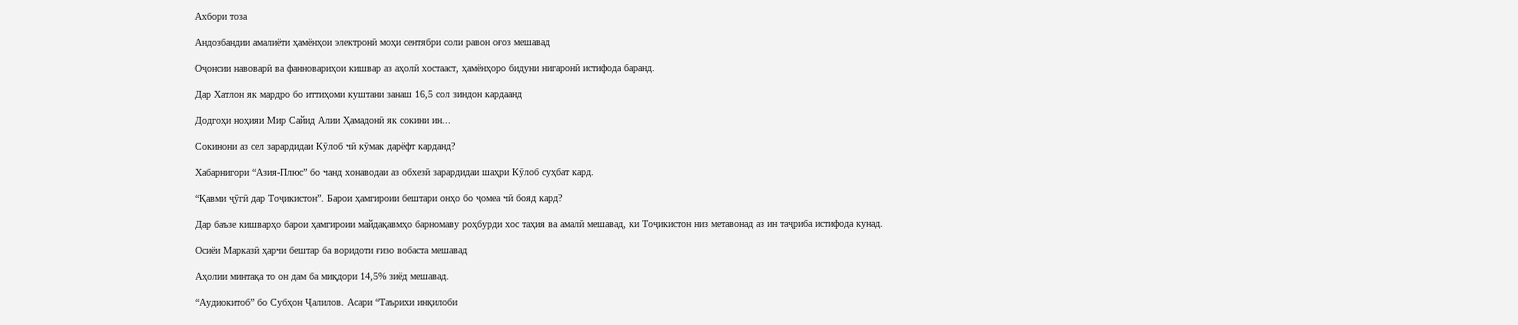Ахбори тоза

Андозбандии амалиёти ҳамёнҳои электронӣ моҳи сентябри соли равон оғоз мешавад

Оҷонсии навоварӣ ва фанновариҳои кишвар аз аҳолӣ хостааст, ҳамёнҳоро бидуни нигаронӣ истифода баранд.

Дар Хатлон як мардро бо иттиҳоми куштани занаш 16,5 сол зиндон кардаанд

Додгоҳи ноҳияи Мир Сайид Алии Ҳамадонӣ як сокини ин...

Сокинони аз сел зарардидаи Кӯлоб чӣ кӯмак дарёфт карданд?

Хабарнигори “Азия-Плюс” бо чанд хонаводаи аз обхезӣ зарардидаи шаҳри Кӯлоб суҳбат кард.

“Қавми ҷӯгӣ дар Тоҷикистон”. Барои ҳамгироии бештари онҳо бо ҷомеа чӣ бояд кард?

Дар баъзе кишварҳо барои ҳамгироии майдақавмҳо барномаву роҳбурди хос таҳия ва амалӣ мешавад, ки Тоҷикистон низ метавонад аз ин таҷриба истифода кунад.

Осиёи Марказӣ ҳарчи бештар ба воридоти ғизо вобаста мешавад

Аҳолии минтақа то он дам ба миқдори 14,5% зиёд мешавад.

“Аудиокитоб” бо Субҳон Ҷалилов. Асари “Таърихи инқилоби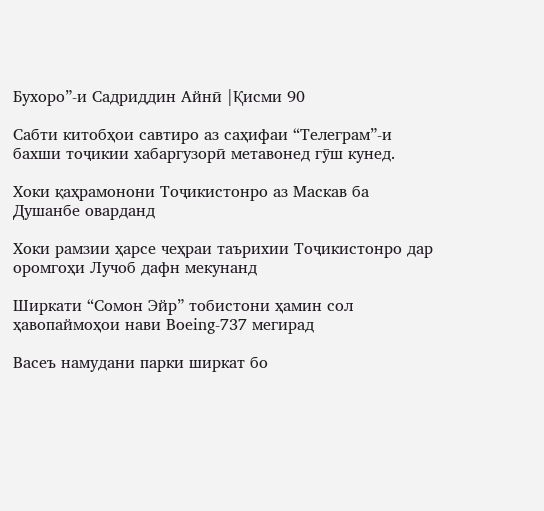Бухоро”-и Садриддин Айнӣ |Қисми 90

Cабти китобҳои савтиро аз саҳифаи “Телеграм”-и бахши тоҷикии хабаргузорӣ метавонед гӯш кунед.

Хоки қаҳрамонони Тоҷикистонро аз Маскав ба Душанбе оварданд

Хоки рамзии ҳарсе чеҳраи таърихии Тоҷикистонро дар оромгоҳи Лучоб дафн мекунанд

Ширкати “Сомон Эйр” тобистони ҳамин сол ҳавопаймоҳои нави Boeing-737 мегирад

Васеъ намудани парки ширкат бо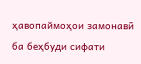ҳавопаймоҳои замонавӣ ба беҳбуди сифати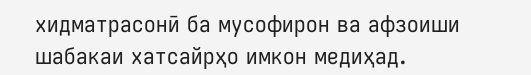хидматрасонӣ ба мусофирон ва афзоиши шабакаи хатсайрҳо имкон медиҳад.